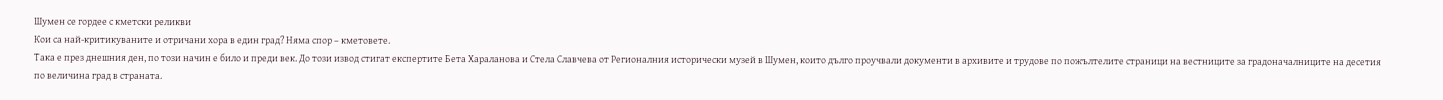Шумен се гордее с кметски реликви
Кои са най-критикуваните и отричани хора в един град? Няма спор – кметовете.
Така е през днешния ден, по този начин е било и преди век. До този извод стигат експертите Бета Хараланова и Стела Славчева от Регионалния исторически музей в Шумен, които дълго проучвали документи в архивите и трудове по пожълтелите страници на вестниците за градоначалниците на десетия по величина град в страната.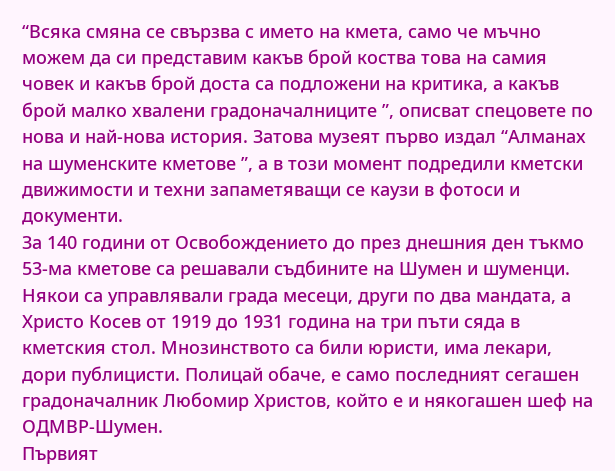“Всяка смяна се свързва с името на кмета, само че мъчно можем да си представим какъв брой коства това на самия човек и какъв брой доста са подложени на критика, а какъв брой малко хвалени градоначалниците ”, описват спецовете по нова и най-нова история. Затова музеят първо издал “Алманах на шуменските кметове ”, а в този момент подредили кметски движимости и техни запаметяващи се каузи в фотоси и документи.
За 140 години от Освобождението до през днешния ден тъкмо 53-ма кметове са решавали съдбините на Шумен и шуменци. Някои са управлявали града месеци, други по два мандата, а Христо Косев от 1919 до 1931 година на три пъти сяда в кметския стол. Мнозинството са били юристи, има лекари, дори публицисти. Полицай обаче, е само последният сегашен градоначалник Любомир Христов, който е и някогашен шеф на ОДМВР-Шумен.
Първият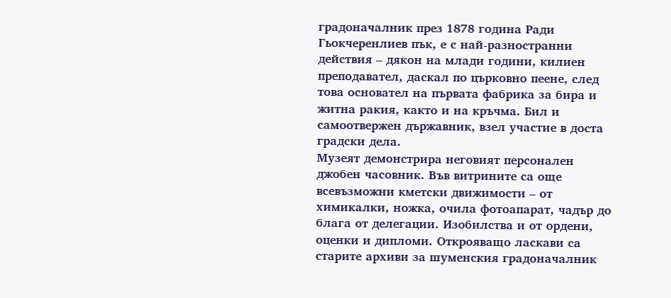градоначалник през 1878 година Ради Гьокчеренлиев пък, е с най-разностранни действия – дякон на млади години, килиен преподавател, даскал по църковно пеене, след това основател на първата фабрика за бира и житна ракия, както и на кръчма. Бил и самоотвержен държавник, взел участие в доста градски дела.
Музеят демонстрира неговият персонален джобен часовник. Във витрините са още всевъзможни кметски движимости – от химикалки, ножка, очила фотоапарат, чадър до блага от делегации. Изобилства и от ордени, оценки и дипломи. Открояващо ласкави са старите архиви за шуменския градоначалник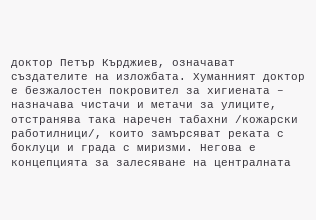доктор Петър Кърджиев, означават създателите на изложбата. Хуманният доктор е безжалостен покровител за хигиената – назначава чистачи и метачи за улиците, отстранява така наречен табахни /кожарски работилници/, които замърсяват реката с боклуци и града с миризми. Негова е концепцията за залесяване на централната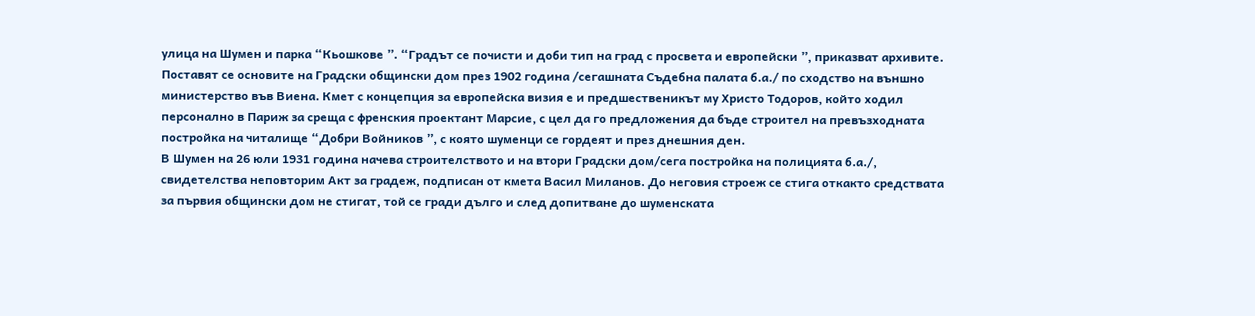улица на Шумен и парка “Кьошкове ”. “Градът се почисти и доби тип на град с просвета и европейски ”, приказват архивите.
Поставят се основите на Градски общински дом през 1902 година /сегашната Съдебна палата б.а./ по сходство на външно министерство във Виена. Кмет с концепция за европейска визия е и предшественикът му Христо Тодоров, който ходил персонално в Париж за среща с френския проектант Марсие, с цел да го предложения да бъде строител на превъзходната постройка на читалище “Добри Войников ”, с която шуменци се гордеят и през днешния ден.
В Шумен на 26 юли 1931 година начева строителството и на втори Градски дом/сега постройка на полицията б.а./, свидетелства неповторим Акт за градеж, подписан от кмета Васил Миланов. До неговия строеж се стига откакто средствата за първия общински дом не стигат, той се гради дълго и след допитване до шуменската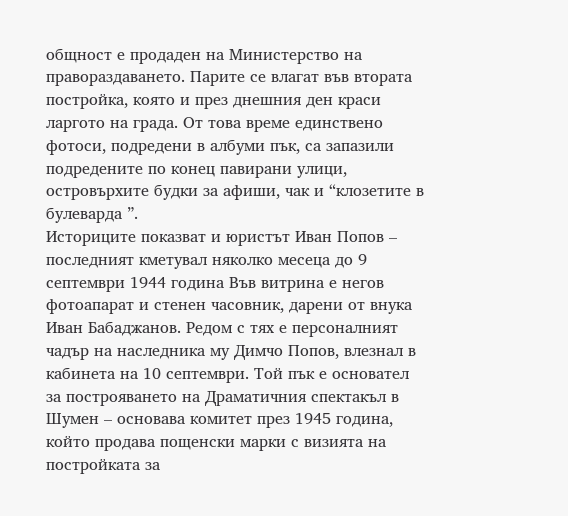общност е продаден на Министерство на правораздаването. Парите се влагат във втората постройка, която и през днешния ден краси ларгото на града. От това време единствено фотоси, подредени в албуми пък, са запазили подредените по конец павирани улици, островърхите будки за афиши, чак и “клозетите в булеварда ”.
Историците показват и юристът Иван Попов – последният кметувал няколко месеца до 9 септември 1944 година Във витрина е негов фотоапарат и стенен часовник, дарени от внука Иван Бабаджанов. Редом с тях е персоналният чадър на наследника му Димчо Попов, влезнал в кабинета на 10 септември. Той пък е основател за построяването на Драматичния спектакъл в Шумен – основава комитет през 1945 година, който продава пощенски марки с визията на постройката за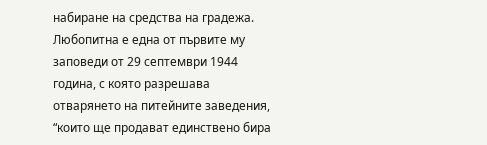набиране на средства на градежа. Любопитна е една от първите му заповеди от 29 септември 1944 година, с която разрешава отварянето на питейните заведения, “които ще продават единствено бира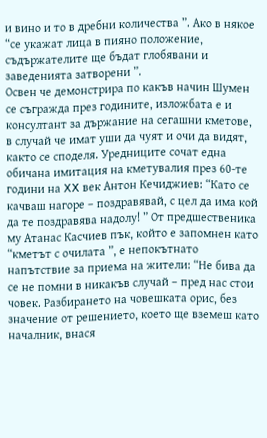и вино и то в дребни количества ”. Ако в някое “се укажат лица в пияно положение, съдържателите ще бъдат глобявани и заведенията затворени ”.
Освен че демонстрира по какъв начин Шумен се съгражда през годините, изложбата е и консултант за държание на сегашни кметове, в случай че имат уши да чуят и очи да видят, както се споделя. Уредниците сочат една обичана имитация на кметувалия през 60-те години на XX век Антон Кечиджиев: “Като се качваш нагоре – поздравявай, с цел да има кой да те поздравява надолу! ” От предшественика му Атанас Касчиев пък, който е запомнен като “кметът с очилата ”, е непокътнато напътствие за приема на жители: “Не бива да се не помни в никакъв случай – пред нас стои човек. Разбирането на човешката орис, без значение от решението, което ще вземеш като началник, внася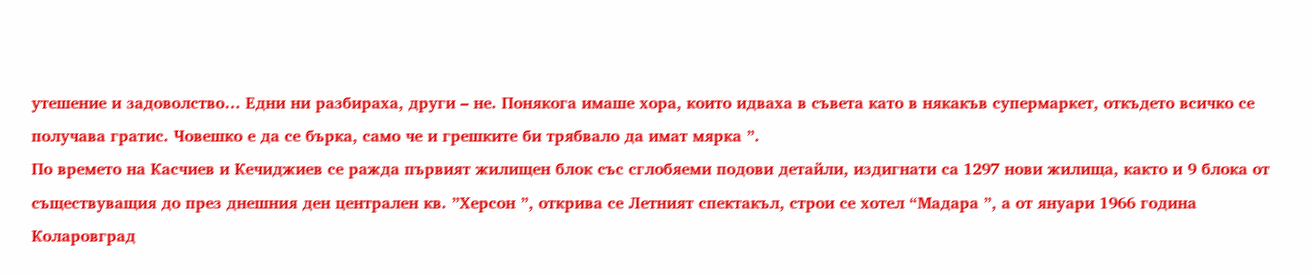утешение и задоволство… Едни ни разбираха, други – не. Понякога имаше хора, които идваха в съвета като в някакъв супермаркет, откъдето всичко се получава гратис. Човешко е да се бърка, само че и грешките би трябвало да имат мярка ”.
По времето на Касчиев и Кечиджиев се ражда първият жилищен блок със сглобяеми подови детайли, издигнати са 1297 нови жилища, както и 9 блока от съществуващия до през днешния ден централен кв. ”Херсон ”, открива се Летният спектакъл, строи се хотел “Мадара ”, а от януари 1966 година Коларовград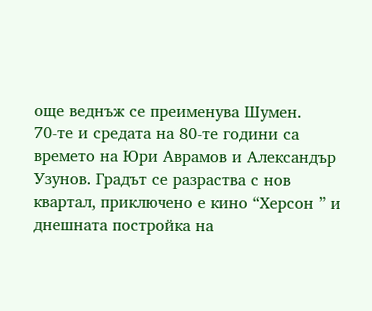още веднъж се преименува Шумен.
70-те и средата на 80-те години са времето на Юри Аврамов и Александър Узунов. Градът се разраства с нов квартал, приключено е кино “Херсон ” и днешната постройка на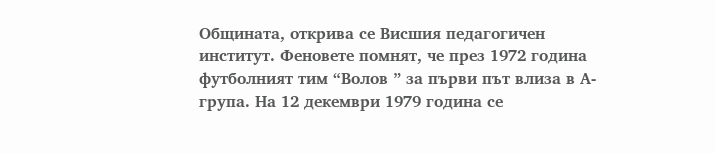Общината, открива се Висшия педагогичен институт. Феновете помнят, че през 1972 година футболният тим “Волов ” за първи път влиза в А-група. На 12 декември 1979 година се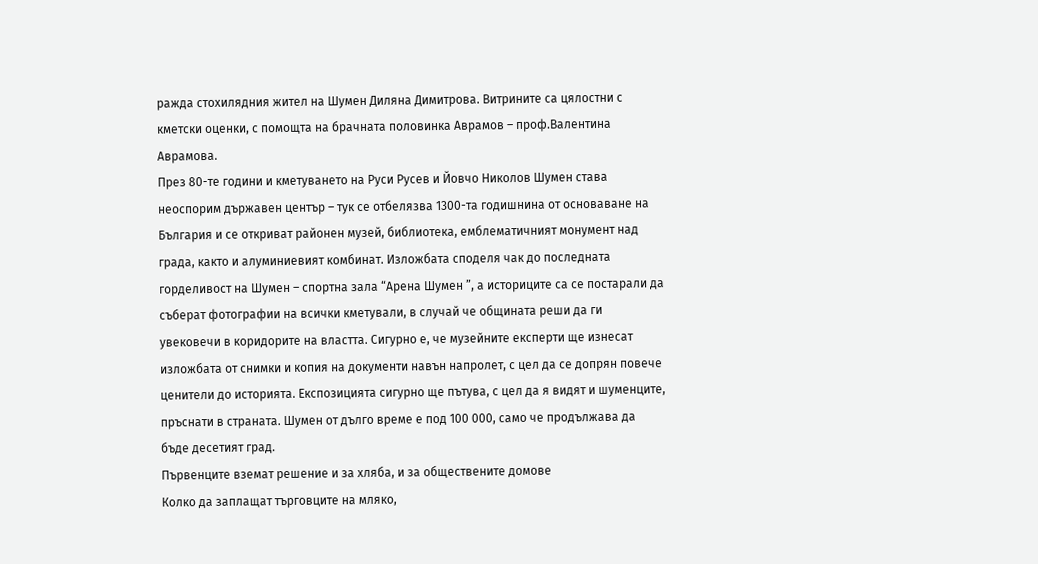ражда стохилядния жител на Шумен Диляна Димитрова. Витрините са цялостни с кметски оценки, с помощта на брачната половинка Аврамов – проф.Валентина Аврамова.
През 80-те години и кметуването на Руси Русев и Йовчо Николов Шумен става неоспорим държавен център – тук се отбелязва 1300-та годишнина от основаване на България и се откриват районен музей, библиотека, емблематичният монумент над града, както и алуминиевият комбинат. Изложбата споделя чак до последната горделивост на Шумен – спортна зала “Арена Шумен ”, а историците са се постарали да съберат фотографии на всички кметували, в случай че общината реши да ги увековечи в коридорите на властта. Сигурно е, че музейните експерти ще изнесат изложбата от снимки и копия на документи навън напролет, с цел да се допрян повече ценители до историята. Експозицията сигурно ще пътува, с цел да я видят и шуменците, пръснати в страната. Шумен от дълго време е под 100 000, само че продължава да бъде десетият град.
Първенците вземат решение и за хляба, и за обществените домове
Колко да заплащат търговците на мляко,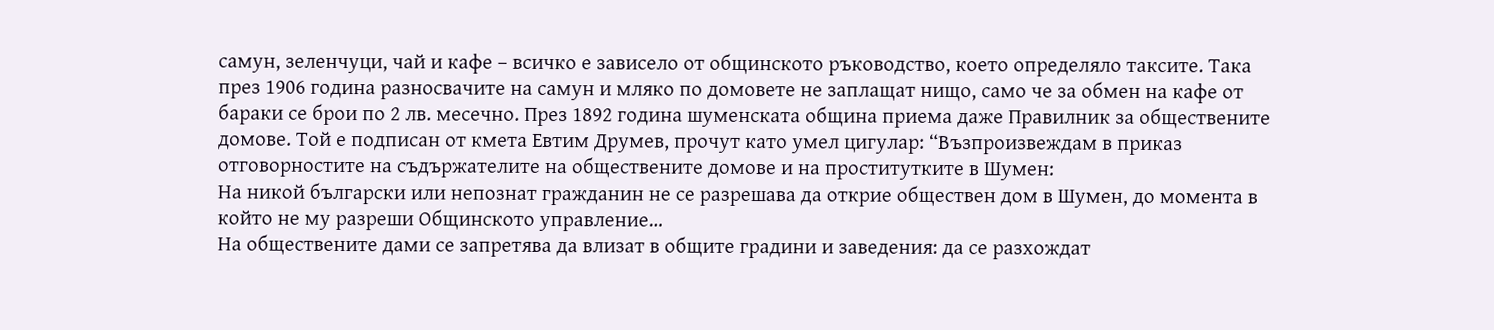самун, зеленчуци, чай и кафе – всичко е зависело от общинското ръководство, което определяло таксите. Така през 1906 година разносвачите на самун и мляко по домовете не заплащат нищо, само че за обмен на кафе от бараки се брои по 2 лв. месечно. През 1892 година шуменската община приема даже Правилник за обществените домове. Той е подписан от кмета Евтим Друмев, прочут като умел цигулар: “Възпроизвеждам в приказ отговорностите на съдържателите на обществените домове и на проститутките в Шумен:
На никой български или непознат гражданин не се разрешава да открие обществен дом в Шумен, до момента в който не му разреши Общинското управление…
На обществените дами се запретява да влизат в общите градини и заведения: да се разхождат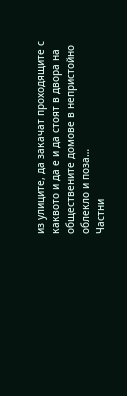из улиците, да закачат проходящите с каквото и да е и да стоят в двора на обществените домове в непристойно облекло и поза…
Частни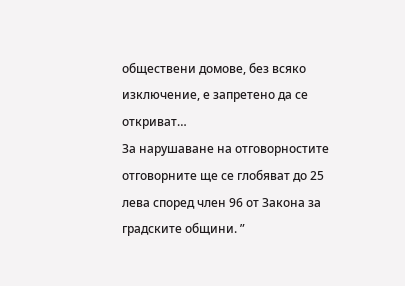обществени домове, без всяко изключение, е запретено да се откриват…
За нарушаване на отговорностите отговорните ще се глобяват до 25 лева според член 96 от Закона за градските общини. ”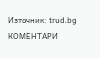Източник: trud.bg
КОМЕНТАРИ